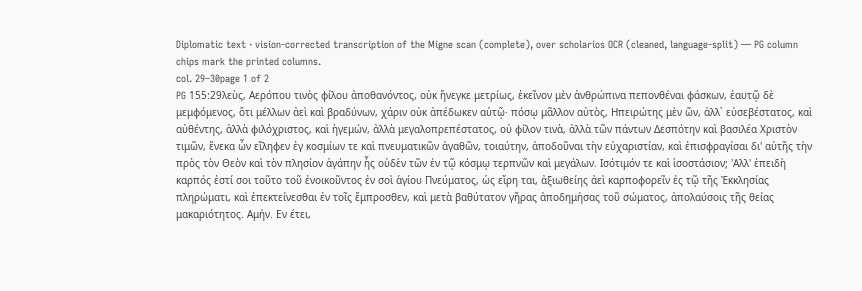Diplomatic text · vision-corrected transcription of the Migne scan (complete), over scholarios OCR (cleaned, language-split) — PG column chips mark the printed columns.
col. 29–30page 1 of 2
PG 155:29λεὺς, Αερόπου τινὸς φίλου ἀποθανόντος, οὐκ ἤνεγκε μετρίως, ἐκεῖνον μὲν ἀνθρώπινα πεπονθέναι φάσκων, ἑαυτῷ δὲ μεμφόμενος, ὅτι μέλλων ἀεὶ καὶ βραδύνων, χάριν οὐκ ἀπέδωκεν αὐτῷ· πόσῳ μᾶλλον αὐτὸς, Ηπειρώτης μὲν ῶν, ἀλλ᾽ εὐσεβέστατος, καὶ αὐθέντης, ἀλλὰ φιλόχριστος, καὶ ἡγεμών, ἀλλὰ μεγαλοπρεπέστατος, οὐ φίλον τινὰ, ἀλλὰ τῶν πάντων Δεσπότην καὶ βασιλέα Χριστὸν τιμῶν, ἕνεκα ὧν εἴληφεν ἐγ κοσμίων τε καὶ πνευματικῶν ἀγαθῶν, τοιαύτην, ἀποδοῦναι τὴν εὐχαριστίαν, καὶ ἐπισφραγίσαι δι' αὐτῆς τὴν πρὸς τὸν Θεὸν καὶ τὸν πλησίον ἀγάπην ἧς οὐδὲν τῶν ἐν τῷ κόσμῳ τερπνῶν καὶ μεγάλων. Ισότιμόν τε καὶ ἱσοστάσιον; 'Αλλ' ἐπειδὴ καρπός ἐστί σοι τοῦτο τοῦ ἐνοικοῦντος ἐν σοὶ ἁγίου Πνεύματος, ὡς εἴρη ται, ἀξιωθείης ἀεὶ καρποφορεῖν ἐς τῷ τῆς Ἐκκλησίας πληρώματι, καὶ ἐπεκτείνεσθαι ἐν τοῖς ἔμπροσθεν, καὶ μετὰ βαθύτατον γῆρας ἀποδημήσας τοῦ σώματος, ἀπολαύσοις τῆς θείας μακαριότητος. Αμήν. Εν έτει,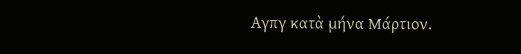Αγπγ κατὰ μήνα Μάρτιον.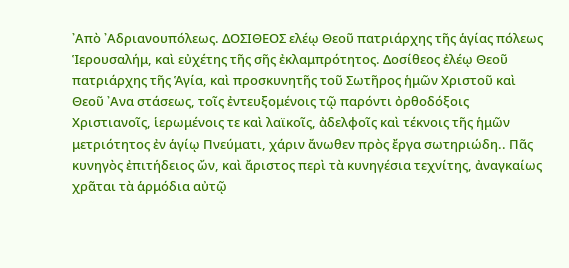᾿Απὸ ᾿Αδριανουπόλεως. ΔΟΣΙΘΕΟΣ ελέῳ Θεοῦ πατριάρχης τῆς ἁγίας πόλεως Ἱερουσαλήμ, καὶ εὐχέτης τῆς σῆς ἐκλαμπρότητος. Δοσίθεος ἐλέῳ Θεοῦ πατριάρχης τῆς Ἁγία, καὶ προσκυνητῆς τοῦ Σωτῆρος ἡμῶν Χριστοῦ καὶ Θεοῦ ᾿Ανα στάσεως, τοῖς ἐντευξομένοις τῷ παρόντι ὀρθοδόξοις Χριστιανοῖς, ἱερωμένοις τε καὶ λαϊκοῖς, ἀδελφοῖς καὶ τέκνοις τῆς ἡμῶν μετριότητος ἐν ἁγίῳ Πνεύματι, χάριν ἄνωθεν πρὸς ἔργα σωτηριώδη.. Πᾶς κυνηγὸς ἐπιτήδειος ὤν, καὶ ἄριστος περὶ τὰ κυνηγέσια τεχνίτης, ἀναγκαίως χρᾶται τὰ ἁρμόδια αὐτῷ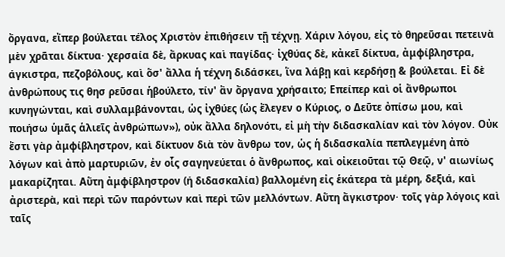ὄργανα, εἴπερ βούλεται τέλος Χριστὸν ἐπιθήσειν τῇ τέχνῃ. Χάριν λόγου, εἰς τὸ θηρεῦσαι πετεινὰ μὲν χρᾶται δίκτυα· χερσαία δὲ, ἄρκυας καὶ παγίδας· ἰχθύας δὲ, κἀκεῖ δίκτυα, ἀμφίβληστρα, άγκιστρα, πεζοβόλους, καὶ ὅσ' ἄλλα ἡ τέχνη διδάσκει, ἵνα λάβῃ καὶ κερδήσῃ & βούλεται. Εἰ δὲ ἀνθρώπους τις θησ ρεῦσαι ἡβούλετο, τίν' ἂν ὄργανα χρήσαιτο; Επείπερ καὶ οἱ ἄνθρωποι κυνηγώνται, καὶ συλλαμβάνονται, ὡς ἰχθύες (ὡς ἔλεγεν ο Κύριος, ο Δεῦτε ὀπίσω μου, καὶ ποιήσω ὑμᾶς ἁλιεῖς ἀνθρώπων»), οὐκ ἄλλα δηλονότι, εἰ μὴ τὴν διδασκαλίαν καὶ τὸν λόγον. Οὐκ ἔστι γὰρ ἀμφίβληστρον, καὶ δίκτυον διὰ τὸν ἄνθρω τον, ὡς ἡ διδασκαλία πεπλεγμένη ἀπὸ λόγων καὶ ἀπὸ μαρτυριῶν, ἐν οἷς σαγηνεύεται ὁ ἄνθρωπος, καὶ οἰκειοῦται τῷ Θεῷ, ν' αιωνίως μακαρίζηται. Αὕτη ἀμφίβληστρον (ή διδασκαλία) βαλλομένη εἰς ἑκάτερα τὰ μέρη, δεξιά, καὶ ἀριστερὰ, καὶ περὶ τῶν παρόντων καὶ περὶ τῶν μελλόντων. Αὕτη ἄγκιστρον· τοῖς γὰρ λόγοις καὶ ταῖς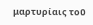μαρτυρίαις τοῦ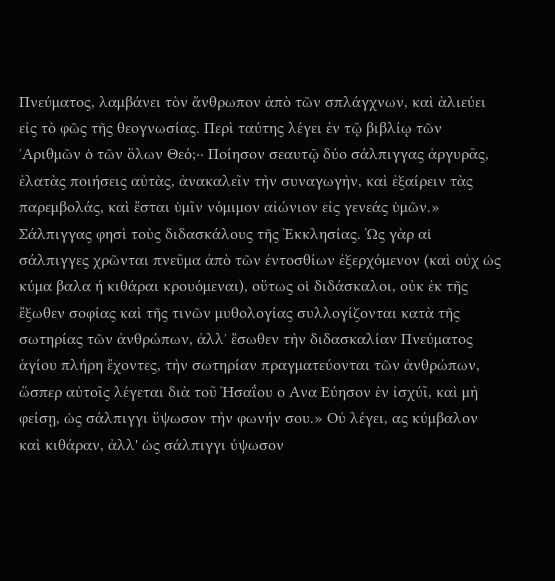Πνεύματος, λαμβάνει τὸν ἄνθρωπον ἀπὸ τῶν σπλάγχνων, καὶ ἁλιεύει εἰς τὸ φῶς τῆς θεογνωσίας. Περὶ ταύτης λέγει ἐν τῷ βιβλίῳ τῶν ᾿Αριθμῶν ὁ τῶν ὅλων Θεό;·· Ποίησον σεαυτῷ δύο σάλπιγγας ἀργυρᾶς, ἐλατὰς ποιήσεις αὐτὰς, ἀνακαλεῖν τὴν συναγωγὴν, καὶ ἐξαίρειν τὰς παρεμβολάς, καὶ ἔσται ὑμῖν νόμιμον αἰώνιον εἰς γενεάς ὑμῶν.» Σάλπιγγας φησὶ τοὺς διδασκάλους τῆς Ἐκκλησίας. Ὡς γὰρ αἱ σάλπιγγες χρῶνται πνεῦμα ἀπὸ τῶν ἐντοσθίων ἐξερχόμενον (καὶ οὐχ ὡς κύμα βαλα ή κιθάραι κρουόμεναι), οὕτως οἱ διδάσκαλοι, οὐκ ἐκ τῆς ἔξωθεν σοφίας καὶ τῆς τινῶν μυθολογίας συλλογίζονται κατὰ τῆς σωτηρίας τῶν ἀνθρώπων, ἀλλ᾽ ἔσωθεν τὴν διδασκαλίαν Πνεύματος ἁγίου πλήρη ἔχοντες, τὴν σωτηρίαν πραγματεύονται τῶν ἀνθρώπων, ὥσπερ αὐτοῖς λέγεται διὰ τοῦ Ἡσαΐου ο Ανα Εύησον ἐν ἰσχύῖ, καὶ μὴ φείσῃ, ὡς σάλπιγγι ὕψωσον τὴν φωνήν σου.» Οὐ λέγει, ας κύμβαλον καὶ κιθάραν, ἀλλ' ὡς σάλπιγγι ύψωσον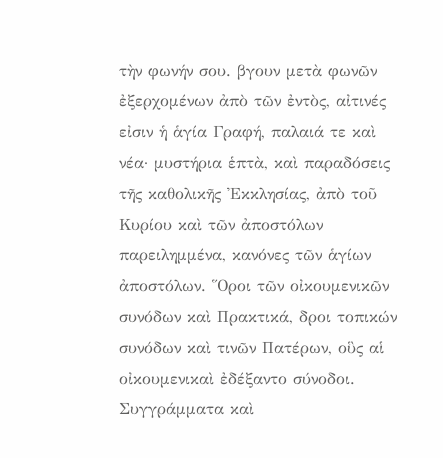τὴν φωνήν σου. βγουν μετὰ φωνῶν ἐξερχομένων ἀπὸ τῶν ἐντὸς, αἰτινές εἰσιν ἡ ἁγία Γραφή, παλαιά τε καὶ νέα· μυστήρια ἑπτὰ, καὶ παραδόσεις τῆς καθολικῆς Ἐκκλησίας, ἀπὸ τοῦ Κυρίου καὶ τῶν ἀποστόλων παρειλημμένα, κανόνες τῶν ἁγίων ἀποστόλων. ῞Οροι τῶν οἰκουμενικῶν συνόδων καὶ Πρακτικά, δροι τοπικών συνόδων καὶ τινῶν Πατέρων, οὓς αἱ οἰκουμενικαὶ ἐδέξαντο σύνοδοι. Συγγράμματα καὶ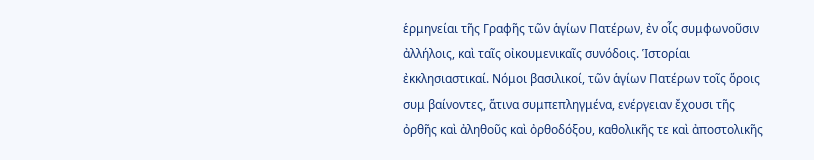ἑρμηνείαι τῆς Γραφῆς τῶν ἁγίων Πατέρων, ἐν οἷς συμφωνοῦσιν ἀλλήλοις, καὶ ταῖς οἰκουμενικαῖς συνόδοις. Ἱστορίαι ἐκκλησιαστικαί. Νόμοι βασιλικοί, τῶν ἁγίων Πατέρων τοῖς ὅροις συμ βαίνοντες, ἅτινα συμπεπληγμένα, ενέργειαν ἔχουσι τῆς ὀρθῆς καὶ ἀληθοῦς καὶ ὀρθοδόξου, καθολικῆς τε καὶ ἀποστολικῆς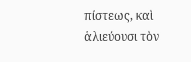πίστεως, καὶ ἁλιεύουσι τὸν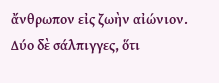ἄνθρωπον εἰς ζωὴν αἰώνιον. Δύο δὲ σάλπιγγες, ὅτι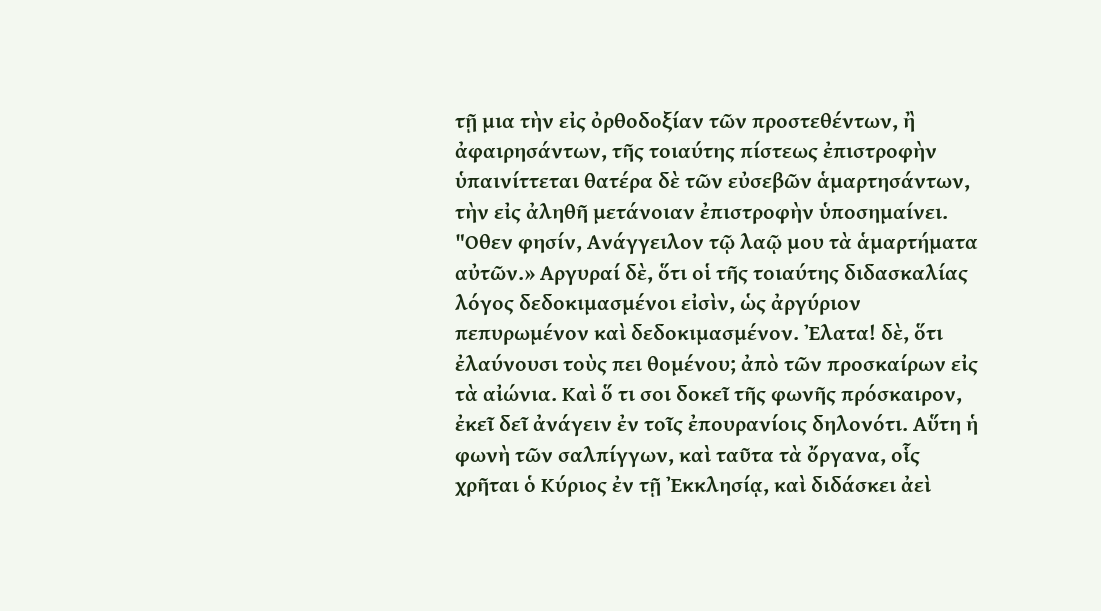τῇ μια τὴν εἰς ὀρθοδοξίαν τῶν προστεθέντων, ἢ ἀφαιρησάντων, τῆς τοιαύτης πίστεως ἐπιστροφὴν ὑπαινίττεται θατέρα δὲ τῶν εὐσεβῶν ἁμαρτησάντων, τὴν εἰς ἀληθῆ μετάνοιαν ἐπιστροφὴν ὑποσημαίνει. "Οθεν φησίν, Ανάγγειλον τῷ λαῷ μου τὰ ἁμαρτήματα αὐτῶν.» Αργυραί δὲ, ὅτι οἱ τῆς τοιαύτης διδασκαλίας λόγος δεδοκιμασμένοι εἰσὶν, ὡς ἀργύριον πεπυρωμένον καὶ δεδοκιμασμένον. Ἐλατα! δὲ, ὅτι ἐλαύνουσι τοὺς πει θομένου; ἀπὸ τῶν προσκαίρων εἰς τὰ αἰώνια. Καὶ ὅ τι σοι δοκεῖ τῆς φωνῆς πρόσκαιρον, ἐκεῖ δεῖ ἀνάγειν ἐν τοῖς ἐπουρανίοις δηλονότι. Αὕτη ἡ φωνὴ τῶν σαλπίγγων, καὶ ταῦτα τὰ ὄργανα, οἷς χρῆται ὁ Κύριος ἐν τῇ Ἐκκλησίᾳ, καὶ διδάσκει ἀεὶ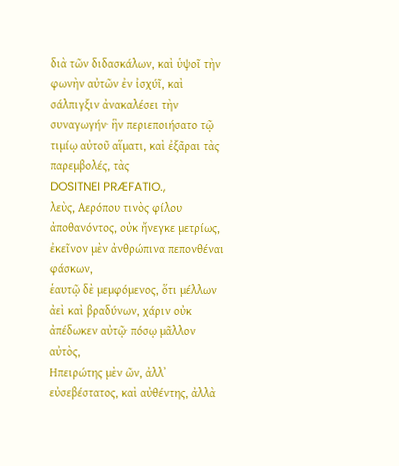διὰ τῶν διδασκάλων, καὶ ὑψοῖ τὴν φωνὴν αὐτῶν ἐν ἰσχύῖ, καὶ σάλπιγξιν ἀνακαλέσει τὴν συναγωγήν· ἣν περιεποιήσατο τῷ τιμίῳ αὐτοῦ αἵματι, καὶ ἐξᾶραι τὰς παρεμβολές, τὰς
DOSITNEI PRÆFATIO.,
λεὺς, Αερόπου τινὸς φίλου ἀποθανόντος, οὐκ ἤνεγκε μετρίως, ἐκεῖνον μὲν ἀνθρώπινα πεπονθέναι φάσκων,
ἑαυτῷ δὲ μεμφόμενος, ὅτι μέλλων ἀεὶ καὶ βραδύνων, χάριν οὐκ ἀπέδωκεν αὐτῷ· πόσῳ μᾶλλον αὐτὸς,
Ηπειρώτης μὲν ῶν, ἀλλ᾽ εὐσεβέστατος, καὶ αὐθέντης, ἀλλὰ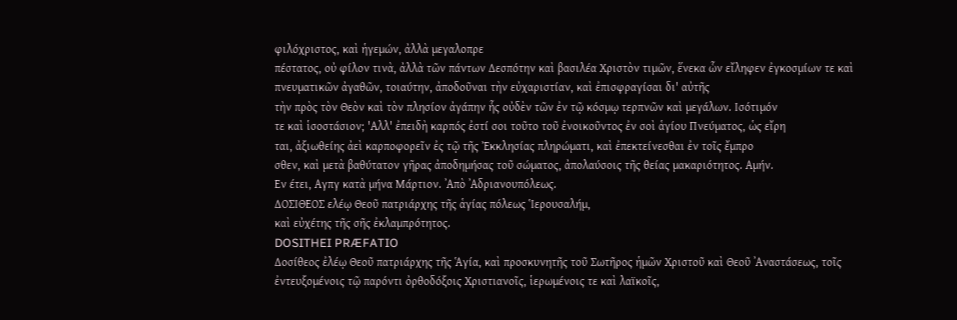φιλόχριστος, καὶ ἡγεμών, ἀλλὰ μεγαλοπρε
πέστατος, οὐ φίλον τινὰ, ἀλλὰ τῶν πάντων Δεσπότην καὶ βασιλέα Χριστὸν τιμῶν, ἕνεκα ὧν εἴληφεν ἐγκοσμίων τε καὶ πνευματικῶν ἀγαθῶν, τοιαύτην, ἀποδοῦναι τὴν εὐχαριστίαν, καὶ ἐπισφραγίσαι δι' αὐτῆς
τὴν πρὸς τὸν Θεὸν καὶ τὸν πλησίον ἀγάπην ἧς οὐδὲν τῶν ἐν τῷ κόσμῳ τερπνῶν καὶ μεγάλων. Ισότιμόν
τε καὶ ἱσοστάσιον; 'Αλλ' ἐπειδὴ καρπός ἐστί σοι τοῦτο τοῦ ἐνοικοῦντος ἐν σοὶ ἁγίου Πνεύματος, ὡς εἴρη
ται, ἀξιωθείης ἀεὶ καρποφορεῖν ἐς τῷ τῆς Ἐκκλησίας πληρώματι, καὶ ἐπεκτείνεσθαι ἐν τοῖς ἔμπρο
σθεν, καὶ μετὰ βαθύτατον γῆρας ἀποδημήσας τοῦ σώματος, ἀπολαύσοις τῆς θείας μακαριότητος. Αμήν.
Εν έτει, Αγπγ κατὰ μήνα Μάρτιον. ᾿Απὸ ᾿Αδριανουπόλεως.
ΔΟΣΙΘΕΟΣ ελέῳ Θεοῦ πατριάρχης τῆς ἁγίας πόλεως Ἱερουσαλήμ,
καὶ εὐχέτης τῆς σῆς ἐκλαμπρότητος.
DOSITHEI PRÆFATIO
Δοσίθεος ἐλέῳ Θεοῦ πατριάρχης τῆς Ἁγία, καὶ προσκυνητῆς τοῦ Σωτῆρος ἡμῶν Χριστοῦ καὶ Θεοῦ ᾿Αναστάσεως, τοῖς ἐντευξομένοις τῷ παρόντι ὀρθοδόξοις Χριστιανοῖς, ἱερωμένοις τε καὶ λαϊκοῖς,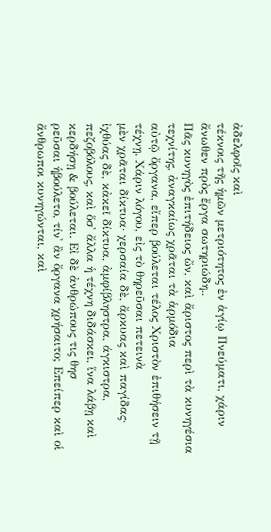ἀδελφοῖς καὶ
τέκνοις τῆς ἡμῶν μετριότητος ἐν ἁγίῳ Πνεύματι, χάριν ἄνωθεν πρὸς ἔργα σωτηριώδη..
Πᾶς κυνηγὸς ἐπιτήδειος ὤν, καὶ ἄριστος περὶ τὰ κυνηγέσια τεχνίτης, ἀναγκαίως χρᾶται τὰ ἁρμόδια
αὐτῷ ὄργανα, εἴπερ βούλεται τέλος Χριστὸν ἐπιθήσειν τῇ τέχνῃ. Χάριν λόγου, εἰς τὸ θηρεῦσαι πετεινὰ
μὲν χρᾶται δίκτυα· χερσαία δὲ, ἄρκυας καὶ παγίδας· ἰχθύας δὲ, κἀκεῖ δίκτυα, ἀμφίβληστρα, άγκιστρα,
πεζοβόλους, καὶ ὅσ' ἄλλα ἡ τέχνη διδάσκει, ἵνα λάβῃ καὶ κερδήσῃ & βούλεται. Εἰ δὲ ἀνθρώπους τις θησ
ρεῦσαι ἡβούλετο, τίν' ἂν ὄργανα χρήσαιτο; Επείπερ καὶ οἱ ἄνθρωποι κυνηγώνται, καὶ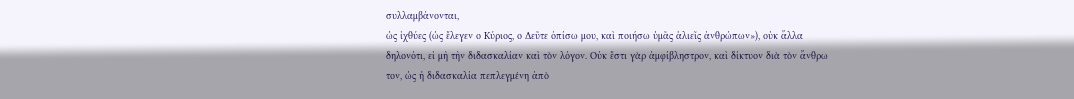συλλαμβάνονται,
ὡς ἰχθύες (ὡς ἔλεγεν ο Κύριος, ο Δεῦτε ὀπίσω μου, καὶ ποιήσω ὑμᾶς ἁλιεῖς ἀνθρώπων»), οὐκ ἄλλα
δηλονότι, εἰ μὴ τὴν διδασκαλίαν καὶ τὸν λόγον. Οὐκ ἔστι γὰρ ἀμφίβληστρον, καὶ δίκτυον διὰ τὸν ἄνθρω
τον, ὡς ἡ διδασκαλία πεπλεγμένη ἀπὸ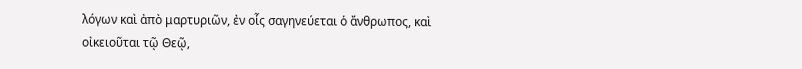λόγων καὶ ἀπὸ μαρτυριῶν, ἐν οἷς σαγηνεύεται ὁ ἄνθρωπος, καὶ
οἰκειοῦται τῷ Θεῷ,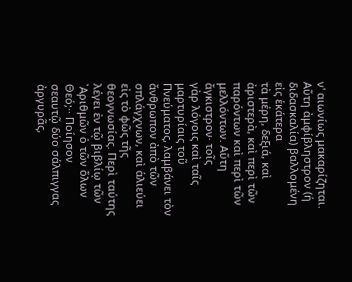ν' αιωνίως μακαρίζηται. Αὕτη ἀμφίβληστρον (ή διδασκαλία) βαλλομένη εἰς ἑκάτερα
τὰ μέρη, δεξιά, καὶ ἀριστερὰ, καὶ περὶ τῶν παρόντων καὶ περὶ τῶν μελλόντων. Αὕτη ἄγκιστρον· τοῖς
γὰρ λόγοις καὶ ταῖς μαρτυρίαις τοῦ Πνεύματος, λαμβάνει τὸν ἄνθρωπον ἀπὸ τῶν σπλάγχνων, καὶ ἁλιεύει
εἰς τὸ φῶς τῆς θεογνωσίας. Περὶ ταύτης λέγει ἐν τῷ βιβλίῳ τῶν ᾿Αριθμῶν ὁ τῶν ὅλων Θεό;·· Ποίησον
σεαυτῷ δύο σάλπιγγας ἀργυρᾶς,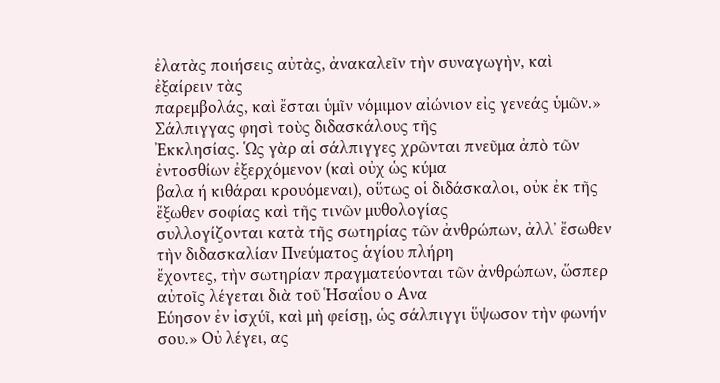ἐλατὰς ποιήσεις αὐτὰς, ἀνακαλεῖν τὴν συναγωγὴν, καὶ ἐξαίρειν τὰς
παρεμβολάς, καὶ ἔσται ὑμῖν νόμιμον αἰώνιον εἰς γενεάς ὑμῶν.» Σάλπιγγας φησὶ τοὺς διδασκάλους τῆς
Ἐκκλησίας. Ὡς γὰρ αἱ σάλπιγγες χρῶνται πνεῦμα ἀπὸ τῶν ἐντοσθίων ἐξερχόμενον (καὶ οὐχ ὡς κύμα
βαλα ή κιθάραι κρουόμεναι), οὕτως οἱ διδάσκαλοι, οὐκ ἐκ τῆς ἔξωθεν σοφίας καὶ τῆς τινῶν μυθολογίας
συλλογίζονται κατὰ τῆς σωτηρίας τῶν ἀνθρώπων, ἀλλ᾽ ἔσωθεν τὴν διδασκαλίαν Πνεύματος ἁγίου πλήρη
ἔχοντες, τὴν σωτηρίαν πραγματεύονται τῶν ἀνθρώπων, ὥσπερ αὐτοῖς λέγεται διὰ τοῦ Ἡσαΐου ο Ανα
Εύησον ἐν ἰσχύῖ, καὶ μὴ φείσῃ, ὡς σάλπιγγι ὕψωσον τὴν φωνήν σου.» Οὐ λέγει, ας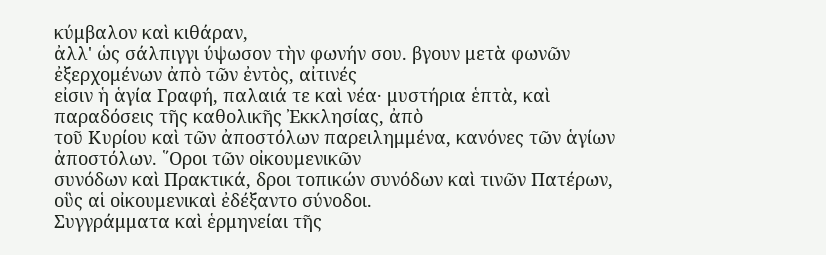κύμβαλον καὶ κιθάραν,
ἀλλ' ὡς σάλπιγγι ύψωσον τὴν φωνήν σου. βγουν μετὰ φωνῶν ἐξερχομένων ἀπὸ τῶν ἐντὸς, αἰτινές
εἰσιν ἡ ἁγία Γραφή, παλαιά τε καὶ νέα· μυστήρια ἑπτὰ, καὶ παραδόσεις τῆς καθολικῆς Ἐκκλησίας, ἀπὸ
τοῦ Κυρίου καὶ τῶν ἀποστόλων παρειλημμένα, κανόνες τῶν ἁγίων ἀποστόλων. ῞Οροι τῶν οἰκουμενικῶν
συνόδων καὶ Πρακτικά, δροι τοπικών συνόδων καὶ τινῶν Πατέρων, οὓς αἱ οἰκουμενικαὶ ἐδέξαντο σύνοδοι.
Συγγράμματα καὶ ἑρμηνείαι τῆς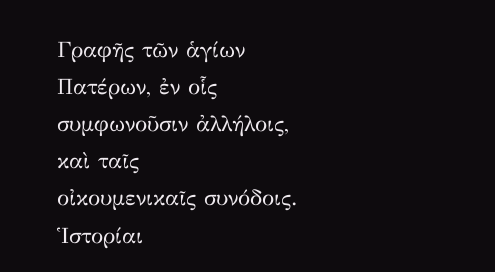Γραφῆς τῶν ἁγίων Πατέρων, ἐν οἷς συμφωνοῦσιν ἀλλήλοις, καὶ ταῖς
οἰκουμενικαῖς συνόδοις. Ἱστορίαι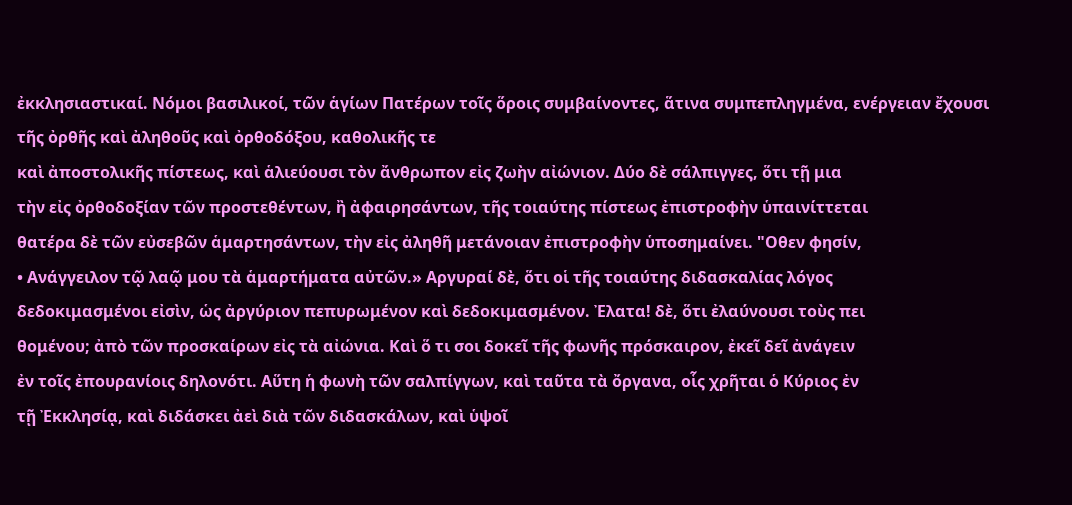ἐκκλησιαστικαί. Νόμοι βασιλικοί, τῶν ἁγίων Πατέρων τοῖς ὅροις συμβαίνοντες, ἅτινα συμπεπληγμένα, ενέργειαν ἔχουσι τῆς ὀρθῆς καὶ ἀληθοῦς καὶ ὀρθοδόξου, καθολικῆς τε
καὶ ἀποστολικῆς πίστεως, καὶ ἁλιεύουσι τὸν ἄνθρωπον εἰς ζωὴν αἰώνιον. Δύο δὲ σάλπιγγες, ὅτι τῇ μια
τὴν εἰς ὀρθοδοξίαν τῶν προστεθέντων, ἢ ἀφαιρησάντων, τῆς τοιαύτης πίστεως ἐπιστροφὴν ὑπαινίττεται
θατέρα δὲ τῶν εὐσεβῶν ἁμαρτησάντων, τὴν εἰς ἀληθῆ μετάνοιαν ἐπιστροφὴν ὑποσημαίνει. "Οθεν φησίν,
• Ανάγγειλον τῷ λαῷ μου τὰ ἁμαρτήματα αὐτῶν.» Αργυραί δὲ, ὅτι οἱ τῆς τοιαύτης διδασκαλίας λόγος
δεδοκιμασμένοι εἰσὶν, ὡς ἀργύριον πεπυρωμένον καὶ δεδοκιμασμένον. Ἐλατα! δὲ, ὅτι ἐλαύνουσι τοὺς πει
θομένου; ἀπὸ τῶν προσκαίρων εἰς τὰ αἰώνια. Καὶ ὅ τι σοι δοκεῖ τῆς φωνῆς πρόσκαιρον, ἐκεῖ δεῖ ἀνάγειν
ἐν τοῖς ἐπουρανίοις δηλονότι. Αὕτη ἡ φωνὴ τῶν σαλπίγγων, καὶ ταῦτα τὰ ὄργανα, οἷς χρῆται ὁ Κύριος ἐν
τῇ Ἐκκλησίᾳ, καὶ διδάσκει ἀεὶ διὰ τῶν διδασκάλων, καὶ ὑψοῖ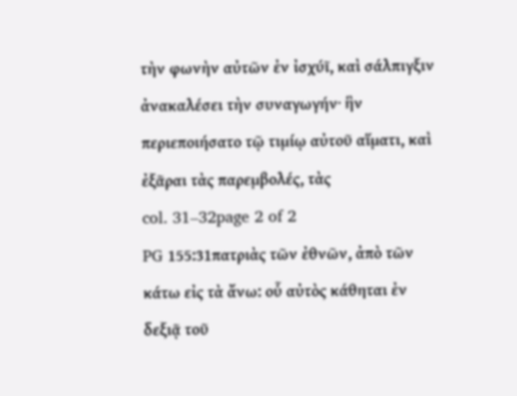τὴν φωνὴν αὐτῶν ἐν ἰσχύῖ, καὶ σάλπιγξιν
ἀνακαλέσει τὴν συναγωγήν· ἣν περιεποιήσατο τῷ τιμίῳ αὐτοῦ αἵματι, καὶ ἐξᾶραι τὰς παρεμβολές, τὰς
col. 31–32page 2 of 2
PG 155:31πατριὰς τῶν ἐθνῶν, ἀπὸ τῶν κάτω εἰς τὰ ἄνω: οὗ αὐτὸς κάθηται ἐν δεξιᾷ τοῦ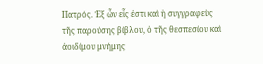Πατρός. Ἐξ ὧν εἷς ἐστι καὶ ἡ συγγραφεὺς τῆς παρούσης βίβλου, ὁ τῆς θεσπεσίου καὶ ἀοιδίμου μνήμης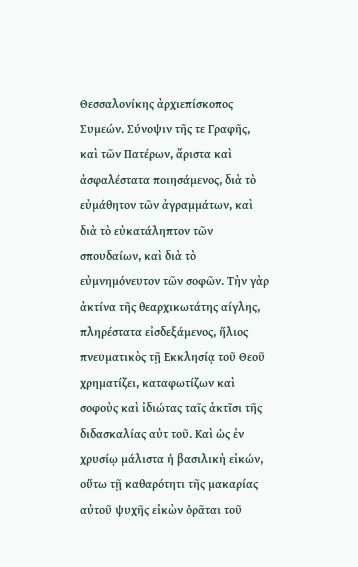Θεσσαλονίκης ἀρχιεπίσκοπος Συμεών. Σύνοψιν τῆς τε Γραφῆς, καὶ τῶν Πατέρων, ἄριστα καὶ ἀσφαλέστατα ποιησάμενος, διὰ τὸ εὐμάθητον τῶν ἀγραμμάτων, καὶ διὰ τὸ εὐκατάληπτον τῶν σπουδαίων, καὶ διὰ τὸ εὐμνημόνευτον τῶν σοφῶν. Τὴν γὰρ ἀκτίνα τῆς θεαρχικωτάτης αίγλης, πληρέστατα εἰσδεξάμενος, ἥλιος πνευματικὸς τῇ Εκκλησίᾳ τοῦ Θεοῦ χρηματίζει, καταφωτίζων καὶ σοφοὺς καὶ ἰδιώτας ταῖς ἀκτῖσι τῆς διδασκαλίας αὐτ τοῦ. Καὶ ὡς ἐν χρυσίῳ μάλιστα ἡ βασιλικὴ εἰκών, οὕτω τῇ καθαρότητι τῆς μακαρίας αὐτοῦ ψυχῆς εἰκὼν ὁρᾶται τοῦ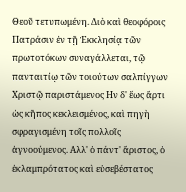Θεοῦ τετυπωμένη. Διὸ καὶ θεοφόροις Πατράσιν ἐν τῇ Ἐκκλησίᾳ τῶν πρωτοτόκων συναγάλλεται, τῷ πανταιτίῳ τῶν τοιούτων σαλπίγγων Χριστῷ παριστάμενος Ην δ' ἕως ἄρτι ὡς κῆπος κεκλεισμένος, καὶ πηγὴ σφραγισμένη τοῖς πολλοῖς ἀγνοούμενος. Αλλ' ὁ πάντ' ἄριστος, ὁ ἐκλαμπρότατος καὶ εὐσεβέστατος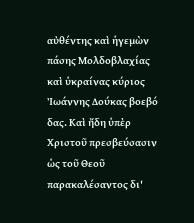αὐθέντης καὶ ἡγεμὼν πάσης Μολδοβλαχίας καὶ ὑκραίνας κύριος Ἰωάννης Δούκας βοεβό δας. Καὶ ἤδη ὑπὲρ Χριστοῦ πρεσβεύσασιν ὡς τοῦ Θεοῦ παρακαλέσαντος δι'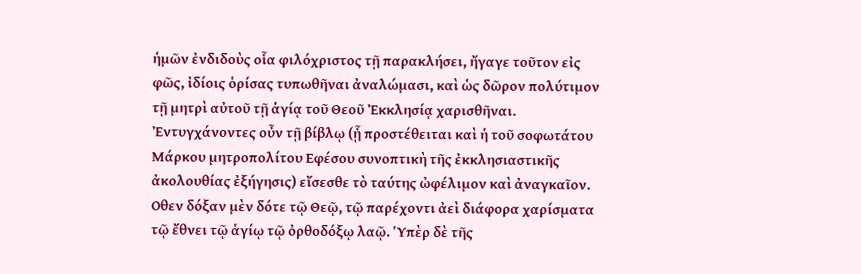ἡμῶν ἐνδιδοὺς οἷα φιλόχριστος τῇ παρακλήσει, ἤγαγε τοῦτον εἰς φῶς, ἰδίοις ὁρίσας τυπωθῆναι ἀναλώμασι, καὶ ὡς δῶρον πολύτιμον τῇ μητρὶ αὐτοῦ τῇ ἁγίᾳ τοῦ Θεοῦ Ἐκκλησίᾳ χαρισθῆναι. Ἐντυγχάνοντες οὖν τῇ βίβλῳ (ᾗ προστέθειται καὶ ἡ τοῦ σοφωτάτου Μάρκου μητροπολίτου Εφέσου συνοπτικὴ τῆς ἐκκλησιαστικῆς ἀκολουθίας ἐξήγησις) εἴσεσθε τὸ ταύτης ὠφέλιμον καὶ ἀναγκαῖον. Οθεν δόξαν μὲν δότε τῷ Θεῷ, τῷ παρέχοντι ἀεὶ διάφορα χαρίσματα τῷ ἔθνει τῷ ἁγίῳ τῷ ὀρθοδόξῳ λαῷ. Ὑπὲρ δὲ τῆς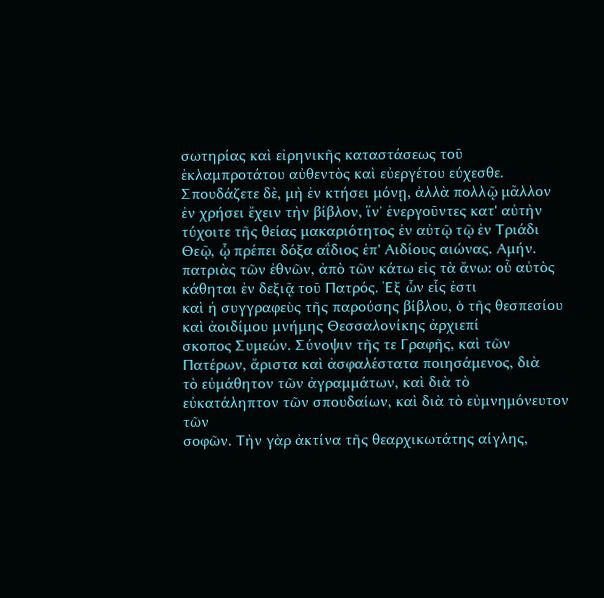σωτηρίας καὶ εἰρηνικῆς καταστάσεως τοῦ ἐκλαμπροτάτου αὐθεντὸς καὶ εὐεργέτου εύχεσθε. Σπουδάζετε δὲ, μὴ ἐν κτήσει μόνῃ, ἀλλὰ πολλῷ μᾶλλον ἐν χρήσει ἔχειν τὴν βίβλον, ἵν᾽ ἐνεργοῦντες κατ' αὐτὴν τύχοιτε τῆς θείας μακαριότητος ἐν αὐτῷ τῷ ἐν Τριάδι Θεῷ, ᾧ πρέπει δόξα αΐδιος ἐπ' Αιδίους αιώνας. Αμήν.
πατριὰς τῶν ἐθνῶν, ἀπὸ τῶν κάτω εἰς τὰ ἄνω: οὗ αὐτὸς κάθηται ἐν δεξιᾷ τοῦ Πατρός. Ἐξ ὧν εἷς ἐστι
καὶ ἡ συγγραφεὺς τῆς παρούσης βίβλου, ὁ τῆς θεσπεσίου καὶ ἀοιδίμου μνήμης Θεσσαλονίκης ἀρχιεπί
σκοπος Συμεών. Σύνοψιν τῆς τε Γραφῆς, καὶ τῶν Πατέρων, ἄριστα καὶ ἀσφαλέστατα ποιησάμενος, διὰ
τὸ εὐμάθητον τῶν ἀγραμμάτων, καὶ διὰ τὸ εὐκατάληπτον τῶν σπουδαίων, καὶ διὰ τὸ εὐμνημόνευτον τῶν
σοφῶν. Τὴν γὰρ ἀκτίνα τῆς θεαρχικωτάτης αίγλης,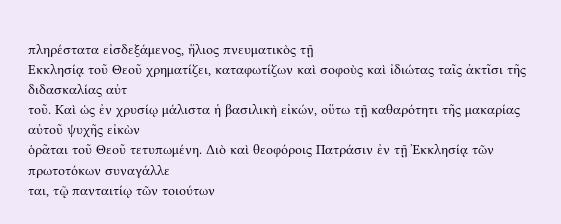πληρέστατα εἰσδεξάμενος, ἥλιος πνευματικὸς τῇ
Εκκλησίᾳ τοῦ Θεοῦ χρηματίζει, καταφωτίζων καὶ σοφοὺς καὶ ἰδιώτας ταῖς ἀκτῖσι τῆς διδασκαλίας αὐτ
τοῦ. Καὶ ὡς ἐν χρυσίῳ μάλιστα ἡ βασιλικὴ εἰκών, οὕτω τῇ καθαρότητι τῆς μακαρίας αὐτοῦ ψυχῆς εἰκὼν
ὁρᾶται τοῦ Θεοῦ τετυπωμένη. Διὸ καὶ θεοφόροις Πατράσιν ἐν τῇ Ἐκκλησίᾳ τῶν πρωτοτόκων συναγάλλε
ται, τῷ πανταιτίῳ τῶν τοιούτων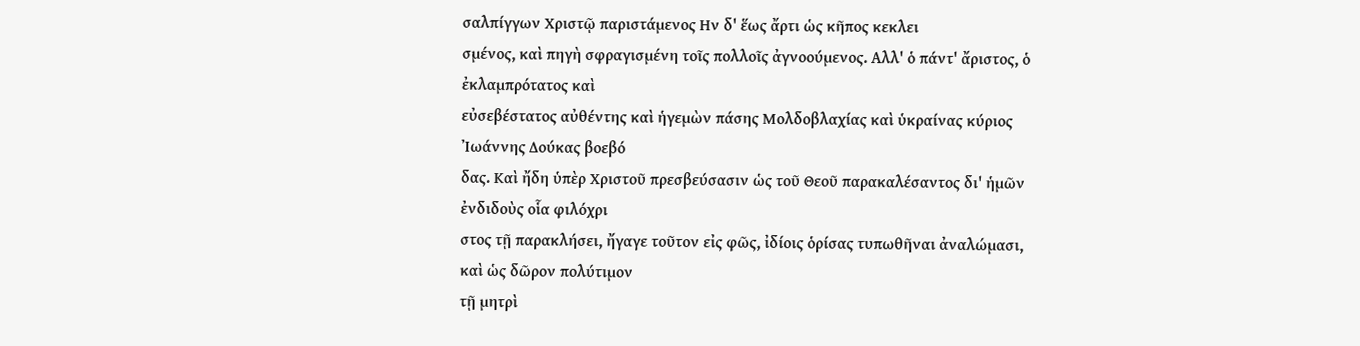σαλπίγγων Χριστῷ παριστάμενος Ην δ' ἕως ἄρτι ὡς κῆπος κεκλει
σμένος, καὶ πηγὴ σφραγισμένη τοῖς πολλοῖς ἀγνοούμενος. Αλλ' ὁ πάντ' ἄριστος, ὁ ἐκλαμπρότατος καὶ
εὐσεβέστατος αὐθέντης καὶ ἡγεμὼν πάσης Μολδοβλαχίας καὶ ὑκραίνας κύριος Ἰωάννης Δούκας βοεβό
δας. Καὶ ἤδη ὑπὲρ Χριστοῦ πρεσβεύσασιν ὡς τοῦ Θεοῦ παρακαλέσαντος δι' ἡμῶν ἐνδιδοὺς οἷα φιλόχρι
στος τῇ παρακλήσει, ἤγαγε τοῦτον εἰς φῶς, ἰδίοις ὁρίσας τυπωθῆναι ἀναλώμασι, καὶ ὡς δῶρον πολύτιμον
τῇ μητρὶ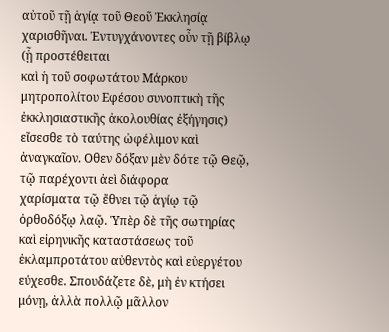αὐτοῦ τῇ ἁγίᾳ τοῦ Θεοῦ Ἐκκλησίᾳ χαρισθῆναι. Ἐντυγχάνοντες οὖν τῇ βίβλῳ (ᾗ προστέθειται
καὶ ἡ τοῦ σοφωτάτου Μάρκου μητροπολίτου Εφέσου συνοπτικὴ τῆς ἐκκλησιαστικῆς ἀκολουθίας ἐξήγησις)
εἴσεσθε τὸ ταύτης ὠφέλιμον καὶ ἀναγκαῖον. Οθεν δόξαν μὲν δότε τῷ Θεῷ, τῷ παρέχοντι ἀεὶ διάφορα
χαρίσματα τῷ ἔθνει τῷ ἁγίῳ τῷ ὀρθοδόξῳ λαῷ. Ὑπὲρ δὲ τῆς σωτηρίας καὶ εἰρηνικῆς καταστάσεως τοῦ
ἐκλαμπροτάτου αὐθεντὸς καὶ εὐεργέτου εύχεσθε. Σπουδάζετε δὲ, μὴ ἐν κτήσει μόνῃ, ἀλλὰ πολλῷ μᾶλλον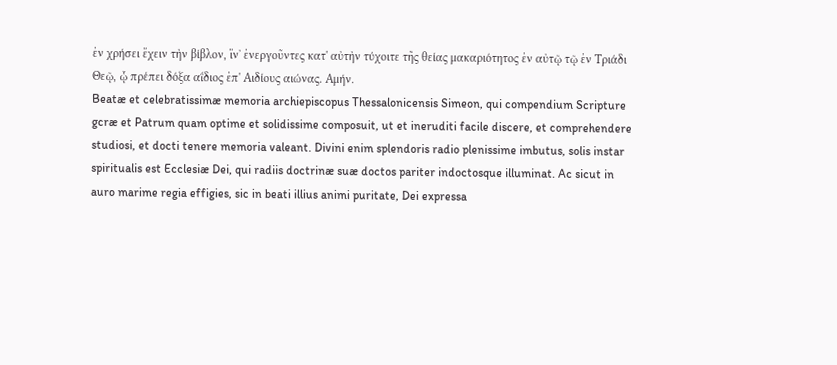ἐν χρήσει ἔχειν τὴν βίβλον, ἵν᾽ ἐνεργοῦντες κατ' αὐτὴν τύχοιτε τῆς θείας μακαριότητος ἐν αὐτῷ τῷ ἐν Τριάδι
Θεῷ, ᾧ πρέπει δόξα αΐδιος ἐπ' Αιδίους αιώνας. Αμήν.
Beatæ et celebratissimæ memoria archiepiscopus Thessalonicensis Simeon, qui compendium Scripture
gcræ et Patrum quam optime et solidissime composuit, ut et ineruditi facile discere, et comprehendere
studiosi, et docti tenere memoria valeant. Divini enim splendoris radio plenissime imbutus, solis instar
spiritualis est Ecclesiæ Dei, qui radiis doctrinæ suæ doctos pariter indoctosque illuminat. Ac sicut in
auro marime regia effigies, sic in beati illius animi puritate, Dei expressa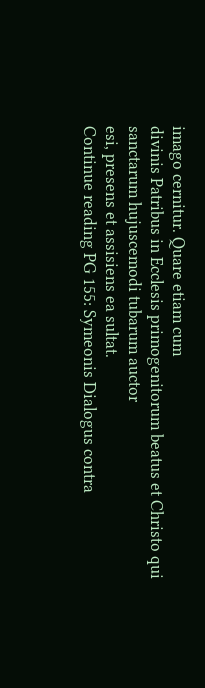imago cernitur. Quare etiam cum
divinis Patribus in Ecclesis primogenitorum beatus et Christo qui sanctarum hujuscemodi tubarum auctor
esi, presens et assisiens ea sultat.
Continue reading PG 155: Symeonis Dialogus contra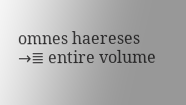omnes haereses →≣ entire volume